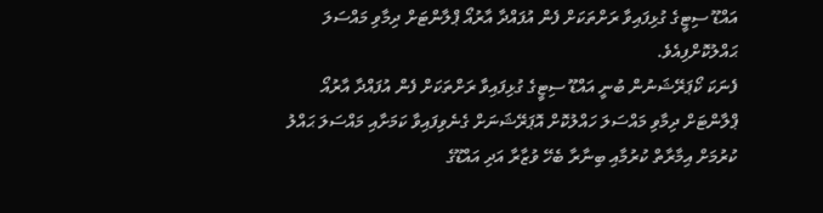އައްޑޫ ސިޓީގެ ގުޅިފައިވާ ރަށްތަކަށް ފެން އުފައްދާ އާރުއޯ ޕްލާންޓަށް ދިމާވި މައްސަލަ ޙައްލުކޮށްފިއެވެ.
ފެނަކަ ކޯޕަރޭޝަނުން ބުނީ އައްޑޫ ސިޓީގެ ގުޅިފައިވާ ރަށްތަކަށް ފެން އުފައްދާ އާރުއޯ ޕްލާންޓަށް ދިމާވި މައްސަލަ ހައްލުކޮށް އޮޕަރޭޝަނަށް ގެނެވިފައިވާ ކަމަށާއި މައްސަލަ ޙައްލު ކުރުމަށް އިމާރާތް ކުރުމާއި ބިނާރާ ބެހޭ ވުޒާރާ އަދި އައްޑޫގެ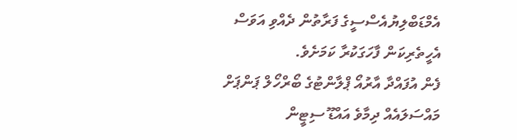އެމްޑަބްލިޔުއެސްސީގެ ފަރާތުން ދެއްވި އަވަސް އެހީތެރިކަން ފާހަގަކުރާ ކަމަށެވެ.
ފެން އުފައްދާ އާރުއޯ ޕްލާންޓުގެ ބޯރްހޯލް ޕަންޕަށް މައްސަލައެއް ދިމާވެ އައްޑޫ ސިޓީން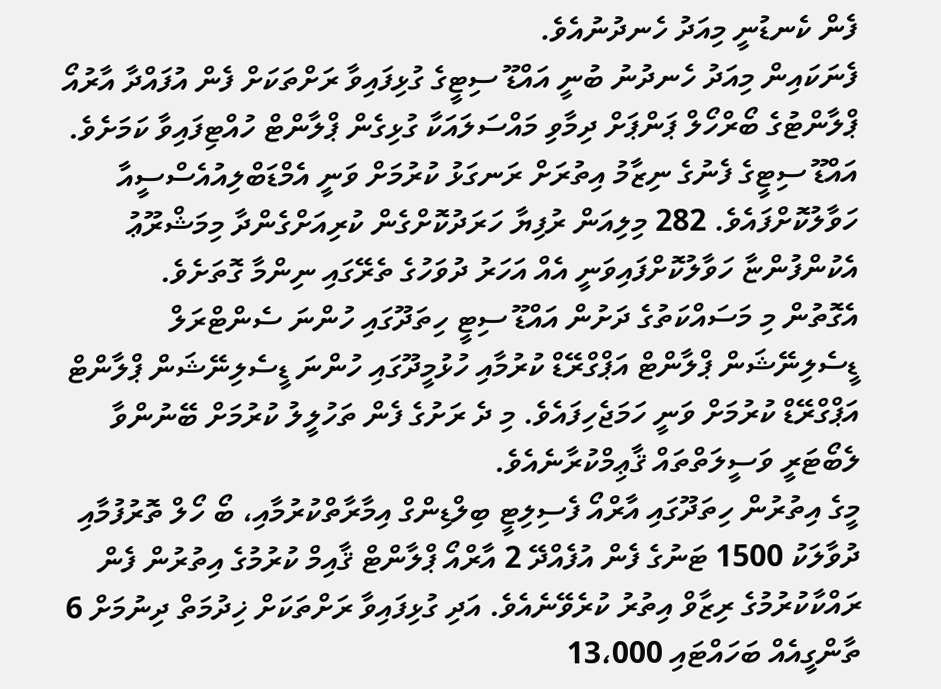ފެން ކެނޑުނީ މިއަދު ހެނދުނުއެވެ.
ފެނަކައިން މިއަދު ހެނދުނު ބުނީ އައްޑޫ ސިޓީގެ ގުޅިފައިވާ ރަށްތަކަށް ފެން އުފައްދާ އާރުއޯ ޕްލާންޓުގެ ބޯރްހޯލް ޕަންޕަށް ދިމާވި މައްސަލައަކާ ގުޅިގެން ޕްލާންޓް ހުއްޓިފައިވާ ކަމަށެވެ.
އައްޑޫ ސިޓީގެ ފެނުގެ ނިޒާމު އިތުރަށް ރަނގަޅު ކުރުމަށް ވަނީ އެމްޑަބްލިއުއެސްސީއާ ހަވާލުކޮށްފައެވެ. 282 މިލިއަން ރުފިޔާ ހަރަދުކޮށްގެން ކުރިއަށްގެންދާ މިމަޝްރޫޢު އެކުންފުންޏާ ހަވާލުކޮށްފައިވަނީ އެއް އަހަރު ދުވަހުގެ ތެރޭގައި ނިންމާ ގޮތަށެވެ.
އެގޮތުން މި މަސައްކަތުގެ ދަށުން އައްޑޫ ސިޓީ ހިތަދޫގައި ހުންނަ ސެންޓްރަލް ޑީސެލިނޭޝަން ޕްލާންޓް އަޕްގްރޭޑް ކުރުމާއި ހުޅުމީދޫގައި ހުންނަ ޑީސެލިނޭޝަން ޕްލާންޓް އަޕްގްރޭޑް ކުރުމަށް ވަނީ ހަމަޖެހިފައެވެ. މި ދެ ރަށުގެ ފެން ތަހުލީލު ކުރުމަށް ބޭނުންވާ ލެބޯޓަރީ ވަސީލަތްތައް ޤާޢިމްކުރާނެއެވެ.
މީގެ އިތުރުން ހިތަދޫގައި އާރްއޯ ފެސިލިޓީ ބިލްޑިންގް އިމާރާތްކުރުމާއި، ބޯ ހޯލް ތޮރުފުމާއި ދުވާލަކު 1500 ޓަނުގެ ފެން އުފެއްދޭ 2 އާރްއޯ ޕްލާންޓް ޤާއިމް ކުރުމުގެ އިތުރުން ފެން ރައްކާކުރުމުގެ ރިޒާވް އިތުރު ކުރެވޭނެއެވެ. އަދި ގުޅިފައިވާ ރަށްތަކަށް ޚިދުމަތް ދިނުމަށް 6 ތާންގީއެއް ބަހައްޓައި 13،000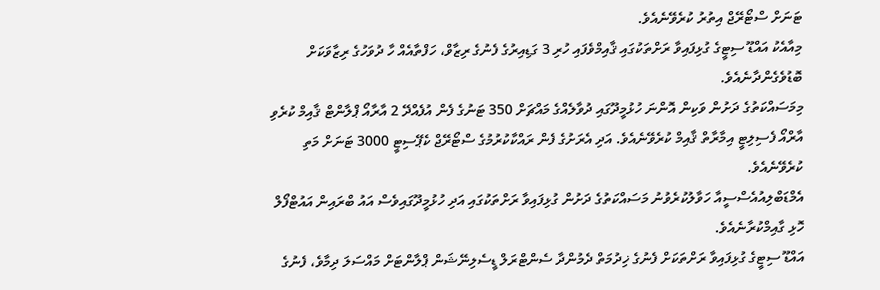ޓަނަށް ސްޓޯރޭޖް އިތުރު ކުރެވޭނެއެވެ.
މިއާއެކު އައްޑޫ ސިޓީގެ ގުޅިފައިވާ ރަށްތަކުގައި ޤާއިމްވެފައި ހުރި 3 ގަޑިއިރުގެ ފެނުގެ ރިޒާވް، ހަފްތާއެއް ހާ ދުވަހުގެ ރިޒާވަކަށް ބޮޑުވެގެންދާނެއެވެ.
މިމަސައްކަތުގެ ދަށުން ވަކިން އޮންނަ ހުޅުމީދޫގައި ދުވާލެއްގެ މައްޗަށް 350 ޓަނުގެ ފެން އުފެއްދޭ 2 އާރާއޯ ޕްލާންޓް ޤާއިމް ކުރެވި އާރްއޯ ފެސިލިޓީ އިމާރާތް ޤާއިމް ކުރެވޭނެއެވެ. އަދި އެރަށުގެ ފެން ރައްކާކުރުމުގެ ސްޓޯރޭޖް ކެޕޭސިޓީ 3000 ޓަނަށް މަތި ކުރެވޭނެއެވެ.
އެމްޑަބްލިއުއެސްސީއާ ހަވާލުކުރެވުނު މަސައްކަތުގެ ދަށުން ގުޅިފައިވާ ރަށްތަކުގައި އަދި ހުޅުމީދޫގައިވެސް އައު ބްރައިން އައުޓްފޯލް ހޮޅި ގާއިމްކުރާނެއެވެ.
އައްޑޫ ސިޓީގެ ގުޅިފައިވާ ރަށްތަކަށް ފެނުގެ ޚިދުމަތް ދެމުންދާ ސެންޓްރަލް ޑީސެލިނޭޝަން ޕްލާންޓަށް މައްސަލަ ދިމާވެ، ފެނުގެ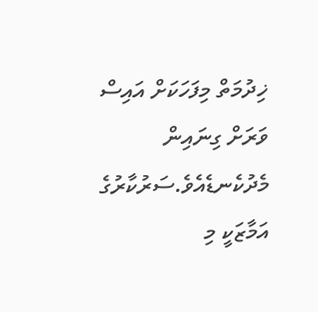ޚިދުމަތް މިފަހަކަށް އައިސް ވަރަށް ގިނައިން މެދުކެނޑެއެވެ.ސަރުކާރުގެ އަމާޒަކީ މި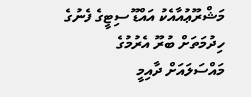މަޝްރޫޢުއާއެކު އައްޑޫ ސިޓީގެ ފެނުގެ ހިދުމަތަށް ބުރޫ އެރުމުގެ މައްސަލައަށް ދާއިމީ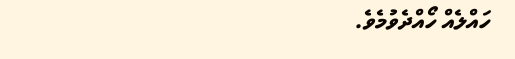ހައްލެއް ހޯއްދެވުމެވެ.